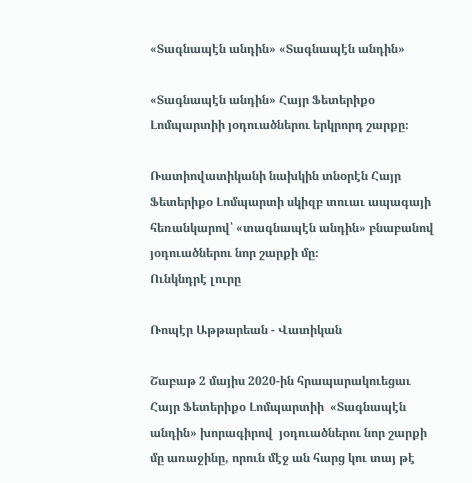«Տագնապէն անդին» «Տագնապէն անդին»

«Տագնապէն անդին» Հայր Ֆետերիքօ Լոմպարտիի յօդուածներու երկրորդ շարքը։

Ռատիովատիկանի նախկին տնօրէն Հայր Ֆետերիքօ Լոմպարտի սկիզբ տուաւ ապագայի հեռանկարով՝ «տագնապէն անդին» բնաբանով յօդուածներու նոր շարքի մը։
Ունկնդրէ լուրը

Ռոպէր Աթթարեան - Վատիկան

Շաբաթ 2 մայիս 2020-ին հրապարակուեցաւ Հայր Ֆետերիքօ Լոմպարտիի  «Տագնապէն անդին» խորագիրով  յօդուածներու նոր շարքի մը առաջինը, որուն մէջ ան հարց կու տայ թէ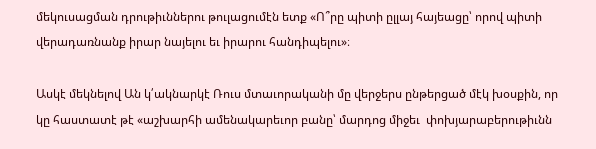մեկուսացման դրութիւններու թուլացումէն ետք «Ո՞րը պիտի ըլլայ հայեացը՝ որով պիտի վերադառնանք իրար նայելու եւ իրարու հանդիպելու»։

Ասկէ մեկնելով Ան կ՛ակնարկէ Ռուս մտաւորականի մը վերջերս ընթերցած մէկ խօսքին, որ կը հաստատէ թէ «աշխարհի ամենակարեւոր բանը՝ մարդոց միջեւ  փոխյարաբերութիւնն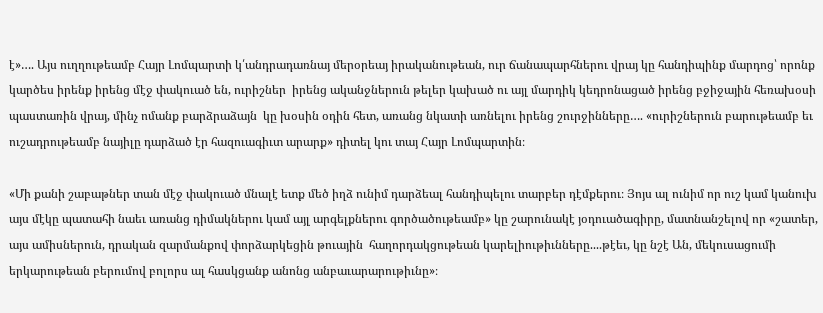է»…. Այս ուղղութեամբ Հայր Լոմպարտի կ՛անդրադառնայ մերօրեայ իրականութեան, ուր ճանապարհներու վրայ կը հանդիպինք մարդոց՝ որոնք կարծես իրենք իրենց մէջ փակուած են, ուրիշներ  իրենց ականջներուն թելեր կախած ու այլ մարդիկ կեդրոնացած իրենց բջիջային հեռախօսի պաստառին վրայ, մինչ ոմանք բարձրաձայն  կը խօսին օդին հետ, առանց նկատի առնելու իրենց շուրջինները…. «ուրիշներուն բարութեամբ եւ ուշադրութեամբ նայիլը դարձած էր հազուագիւտ արարք» դիտել կու տայ Հայր Լոմպարտին։

«Մի քանի շաբաթներ տան մէջ փակուած մնալէ ետք մեծ իղձ ունիմ դարձեալ հանդիպելու տարբեր դէմքերու։ Յոյս ալ ունիմ որ ուշ կամ կանուխ այս մէկը պատահի նաեւ առանց դիմակներու կամ այլ արգելքներու գործածութեամբ» կը շարունակէ յօդուածագիրը, մատնանշելով որ «շատեր, այս ամիսներուն, դրական զարմանքով փորձարկեցին թուային  հաղորդակցութեան կարելիութիւնները....թէեւ, կը նշէ Ան, մեկուսացումի երկարութեան բերումով բոլորս ալ հասկցանք անոնց անբաւարարութիւնը»։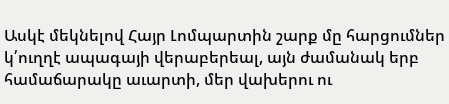Ասկէ մեկնելով Հայր Լոմպարտին շարք մը հարցումներ կ՛ուղղէ ապագայի վերաբերեալ, այն ժամանակ երբ համաճարակը աւարտի, մեր վախերու ու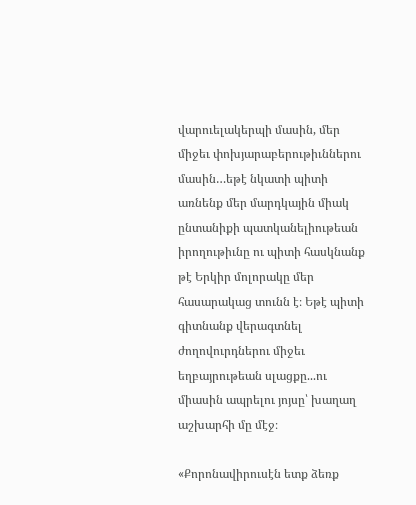վարուելակերպի մասին, մեր միջեւ փոխյարաբերութիւններու մասին…եթէ նկատի պիտի առնենք մեր մարդկային միակ ընտանիքի պատկանելիութեան իրողութիւնը ու պիտի հասկնանք թէ Երկիր մոլորակը մեր հասարակաց տունն է։ Եթէ պիտի գիտնանք վերագտնել ժողովուրդներու միջեւ եղբայրութեան սլացքը...ու միասին ապրելու յոյսը՝ խաղաղ աշխարհի մը մէջ։

«Քորոնավիրուսէն ետք ձեռք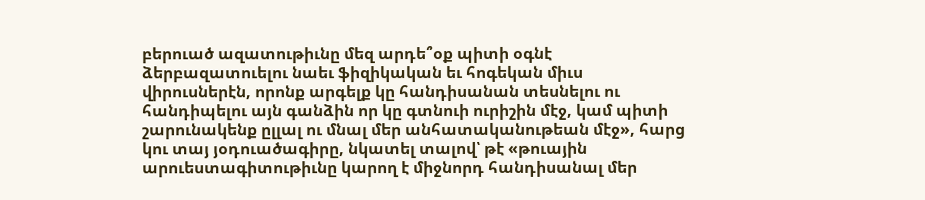բերուած ազատութիւնը մեզ արդե՞օք պիտի օգնէ ձերբազատուելու նաեւ ֆիզիկական եւ հոգեկան միւս վիրուսներէն, որոնք արգելք կը հանդիսանան տեսնելու ու հանդիպելու այն գանձին որ կը գտնուի ուրիշին մէջ, կամ պիտի շարունակենք ըլլալ ու մնալ մեր անհատականութեան մէջ», հարց կու տայ յօդուածագիրը, նկատել տալով՝ թէ «թուային արուեստագիտութիւնը կարող է միջնորդ հանդիսանալ մեր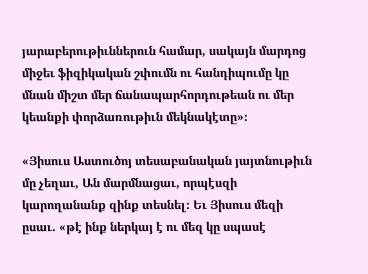յարաբերութիւններուն համար, սակայն մարդոց միջեւ ֆիզիկական շփումն ու հանդիպումը կը մնան միշտ մեր ճանապարհորդութեան ու մեր կեանքի փորձառութիւն մեկնակէտը»։

«Յիսուս Աստուծոյ տեսաբանական յայտնութիւն մը չեղաւ, Ան մարմնացաւ, որպէսզի կարողանանք զինք տեսնել։ Եւ Յիսուս մեզի ըսաւ. «թէ ինք ներկայ է ու մեզ կը սպասէ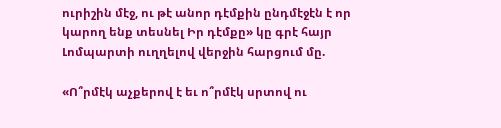ուրիշին մէջ, ու թէ անոր դէմքին ընդմէջէն է որ կարող ենք տեսնել Իր դէմքը» կը գրէ հայր Լոմպարտի ուղղելով վերջին հարցում մը.

«Ո՞րմէկ աչքերով է եւ ո՞րմէկ սրտով ու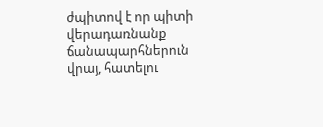ժպիտով է որ պիտի վերադառնանք ճանապարհներուն վրայ, հատելու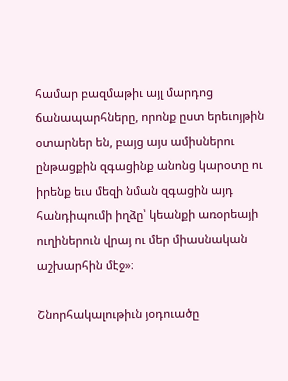համար բազմաթիւ այլ մարդոց ճանապարհները, որոնք ըստ երեւոյթին օտարներ են, բայց այս ամիսներու ընթացքին զգացինք անոնց կարօտը ու իրենք եւս մեզի նման զգացին այդ հանդիպումի իղձը՝ կեանքի առօրեայի ուղիներուն վրայ ու մեր միասնական աշխարհին մէջ»։

Շնորհակալութիւն յօդուածը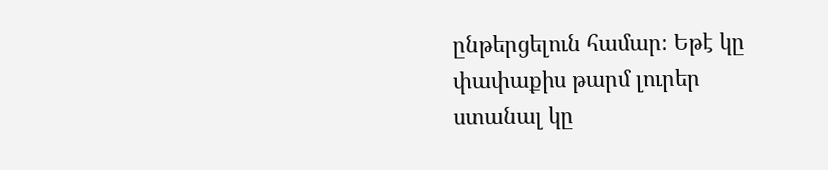ընթերցելուն համար։ Եթէ կը փափաքիս թարմ լուրեր ստանալ կը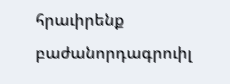հրաւիրենք բաժանորդագրուիլ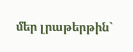մեր լրաթերթին`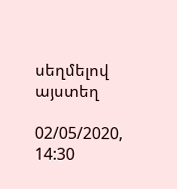սեղմելով այստեղ

02/05/2020, 14:30